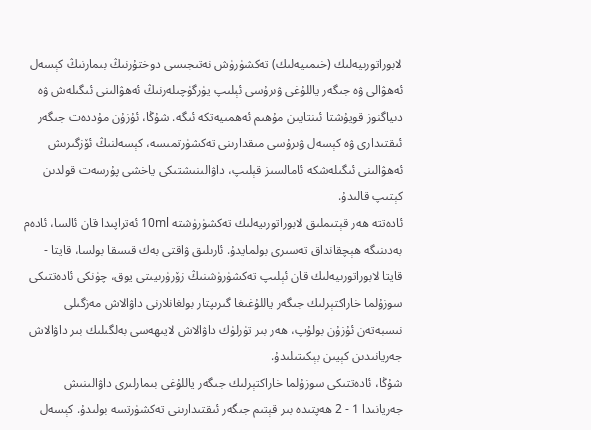لابوراتورىيەلىك (خىمىيەلىك) تەكشۈرۈش نەتىجىسى دوختۇرنىڭ بىمارنىڭ كېسەل ئەھۋالى ۋە جىگەر ياللۇغى ۋىرۇسى ئېلىپ يۈرگۈچىلەرنىڭ ئەھۋالىنى ئىگىلەش ۋە دىياگنوز قويۇشتا ئىنتايىن مۇھىم ئەھمىيەتكە ئىگە. شۇڭا، ئۇزۇن مۇددەت جىگەر ئىقتىدارى ۋە كېسەل ۋىرۇسى مىقدارىنى تەكشۈرتمىسە، كېسەلنىڭ ئۆزگىرىش ئەھۋالىنى ئىگىلەشكە ئامالسىز قېلىپ، داۋالىنىشتىكى ياخشى پۇرسەت قولدىن كېتىپ قالىدۇ.
ئادەتتە ھەر قېتىملىق لابوراتورىيەلىك تەكشۈرۈشتە 10ml ئەتراپىدا قان ئالسا، ئادەم بەدىنىگە ھېچقانداق تەسىرى بولمايدۇ. ئارىلىق ۋاقتى بەك قىسقا بولسا، قايتا - قايتا لابوراتورىيەلىك قان ئېلىپ تەكشۈرۈشنىڭ زۆرۈرىيىتى يوق، چۈنكى ئادەتتىكى سوزۇلما خاراكتېرلىك جىگەر ياللۇغىغا گىرىپتار بولغانلارنى داۋالاش مەزگىلى نىسبەتەن ئۇزۇن بولۇپ، ھەر بىر تۈرلۈك داۋالاش لايىھەسى بەلگىلىك بىر داۋالاش جەريانىدىن كېيىن بېكىتىلىدۇ.
شۇڭا، ئادەتتىكى سوزۇلما خاراكتېرلىك جىگەر ياللۇغى بىمارلىرى داۋالىنىش جەريانىدا 1 - 2 ھەپتىدە بىر قېتىم جىگەر ئىقتىدارىنى تەكشۈرتسە بولىدۇ. كېسەل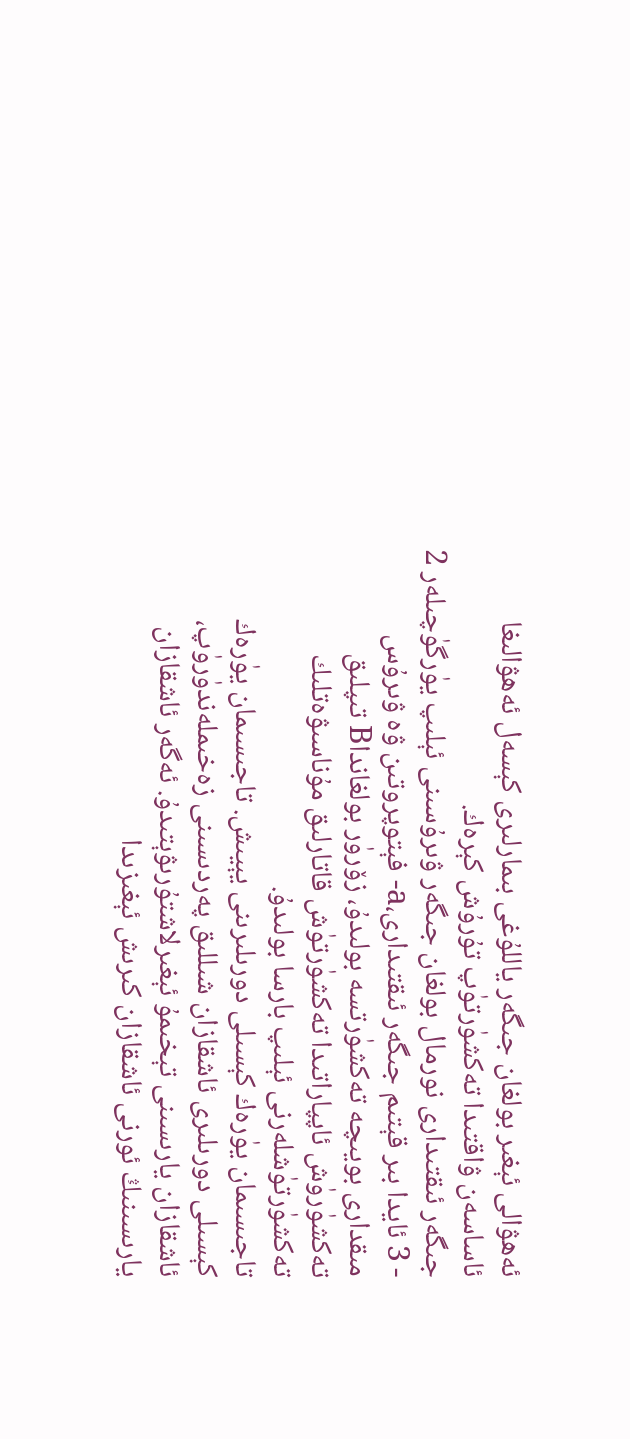ئەھۋالى ئېغىر بولغان جىگەر ياللۇغى بىمارلىرى كېسەل ئەھۋالىغا ئاساسەن ۋاقتىدا تەكشۈرتۈپ تۇرۇش كېرەك.
جىگەر ئىقتىدارى نورمال بولغان جىگەر ۋىرۇسىنى ئېلىپ يۈرگۈچىلەر 2 - 3 ئايدا بىر قېتىم جىگەر ئىقتىدارى،a- فېتوپروتىن ۋە ۋىرۇس مىقدارى بويىچە تەكشۈرتسە بولىدۇ، زۆرۈر بولغانداB تىپلىق تەكشۈرۈش ئاپپاراتىدا تەكشۈرتۈش قاتارلىق مۇناسىۋەتلىك تەكشۈرتۈشلەرنى ئېلىپ بارسا بولىدۇ.
تاجىسىمان يۈرەك كېسىلى دورىلىرىنى يېيىش. تاجىسىمان يۈرەك كېسىلى دورىلىرى ئاشقازان شىللىق پەردىسىنى زەخىملەندۈرۈپ، ئاشقازان يارىسىنى تېخىمۇ ئېغىرلاشتۇرىۋېتىدۇ. ئەگەر ئاشقازان يارىسىنىڭ ئورنى ئاشقازان كىرىش ئېغىزىدا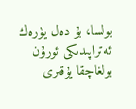بولسا، بۇ دەل يۈرەك ئەتراپىدىكى ئورۇن بولغاچقا يۇقىرى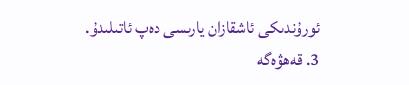ئورۇندىكى ئاشقازان يارىسى دەپ ئاتىلىدۇ.
3. قەھۋەگە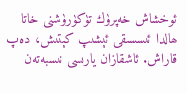ئوخشاش خەپرۈك تۈكۈرۈشنى خاتا ھالدا ئىسسىقى ئېشىپ كېتىش، دەپ قاراش. ئاشقازان يارىسى نىسبەتەن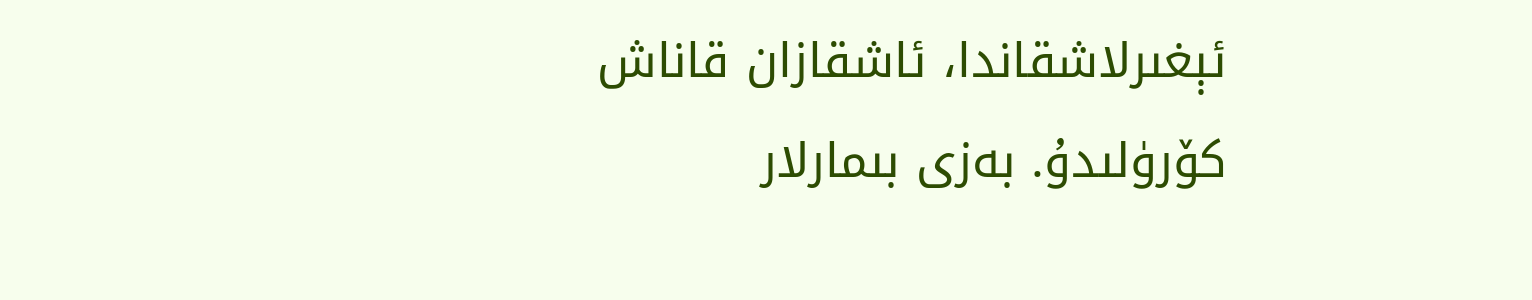ئېغىرلاشقاندا، ئاشقازان قاناش كۆرۈلىدۇ. بەزى بىمارلار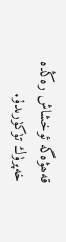قەھۋەگە ئوخشاش رەڭدە خەپرۈك تۈكۈرىدۇ.